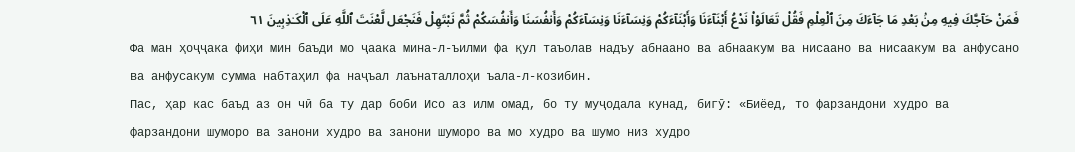فَمَنْ حَآجَّكَ فِيهِ مِنۢ بَعْدِ مَا جَآءَكَ مِنَ ٱلْعِلْمِ فَقُلْ تَعَالَوْا۟ نَدْعُ أَبْنَآءَنَا وَأَبْنَآءَكُمْ وَنِسَآءَنَا وَنِسَآءَكُمْ وَأَنفُسَنَا وَأَنفُسَكُمْ ثُمَّ نَبْتَهِلْ فَنَجْعَل لَّعْنَتَ ٱللَّهِ عَلَى ٱلْكَـٰذِبِينَ ٦١
Фа ман ҳоҷҷака фиҳи мин баъди мо ҷаака мина-л-ъилми фа қул таъолав надъу абнаано ва абнаакум ва нисаано ва нисаакум ва анфусано ва анфусакум сумма набтаҳил фа наҷъал лаънаталлоҳи ъала-л-козибин.
Пас, ҳар кас баъд аз он чӣ ба ту дар боби Исо аз илм омад, бо ту муҷодала кунад, бигӯ: «Биёед, то фарзандони худро ва фарзандони шуморо ва занони худро ва занони шуморо ва мо худро ва шумо низ худро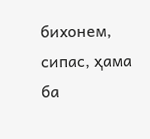бихонем, сипас, ҳама ба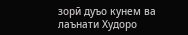зорӣ дуъо кунем ва лаънати Худоро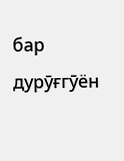бар дурӯғгӯён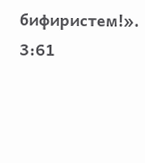бифиристем!».
3:61